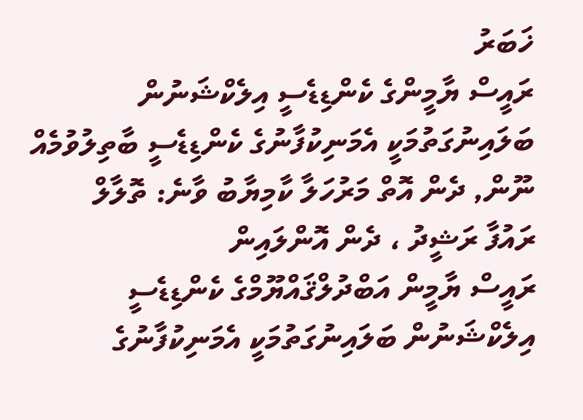ޚަބަރު
ރައީސް ޔާމީންގެ ކެންޑިޑެސީ އިލެކްޝަނުން ބަލައިނުގަތުމަކީ އެމަނިކުފާނުގެ ކެންޑިޑެސީ ބާތިލުވުމެއް ނޫން, ދެން އޮތް މަރުހަލާ ކާމިޔާބު ވާނެ: ތޮލާލް
ރައުފާ ރަޝީދު ، ދެން އޮންލައިން
ރައީސް ޔާމީން އަބްދުލްޤައްޔޫމްގެ ކެންޑިޑެސީ އިލެކްޝަނުން ބަލައިނުގަތުމަކީ އެމަނިކުފާނުގެ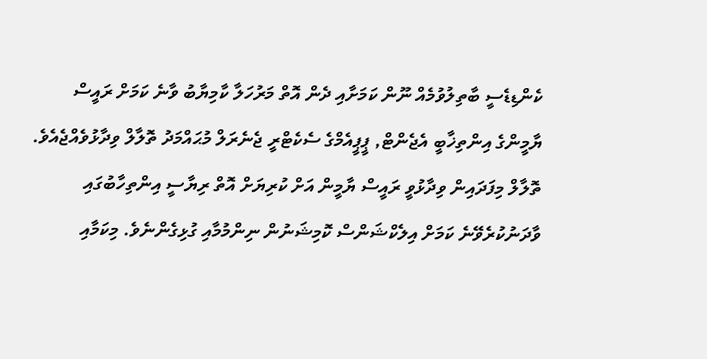ކެންޑިޑެސީ ބާތިލުވުމެއް ނޫން ކަމަށާއި ދެން އޮތް މަރުހަލާ ކާމިޔާބު ވާނެ ކަމަށް ރައީސް ޔާމީންގެ އިންތިޚާބީ އެޖެންޓް, ޕީޕީއެމްގެ ސެކެޓްރީ ޖެނެރަލް މުޙައްމަދު ތޮލާލް ވިދާޅުވެއްޖެއެވެ.
ތޮލާލް މިފަދައިން ވިދާޅުވީ ރައީސް ޔާމީން އަށް ކުރިޔަށް އޮތް ރިޔާސީ އިންތިހާބުގައި ވާދަނުކުރެވޭނެ ކަމަށް އިލެކްޝަންސް ކޮމިޝަނުން ނިންމުމާއި ގުޅިގެންނެވެ. މިކަމާއި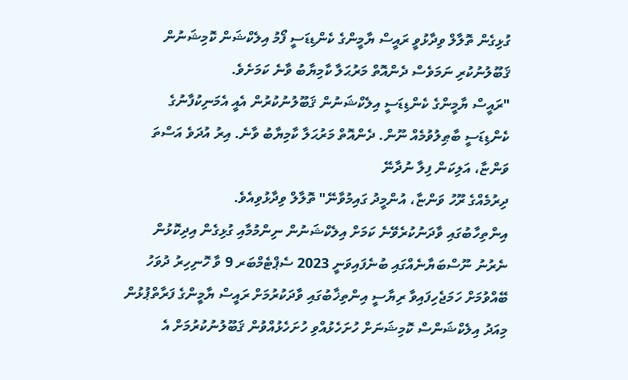ގުޅިގެން ތޮލާލް ވިދާޅުވީ ރައީސް ޔާމީންގެ ކެންޑިޑަސީ ފޯމު އިލެކްޝަން ކޮމިޝަނުން ޤަބޫލުނުކުރި ނަމަވެސް ދެންއޮތް މަރުޙަލާ ކާމިޔާބު ވާނެ ކަމަށެވެ.
"ރައީސް ޔާމީންގެ ކެންޑިޑަސީ އިލެކްޝަނުން ޤަބޫލުނުކުރުން އެއީ އެމަނިކުފާނުގެ ކެންޑިޑަސީ ބާޠިލުވުމެއް ނޫން. ދެންއޮތް މަރުޙަލާ ކާމިޔާބު ވާނެ. އިރު އުދަވެ އަސްތަ ވަންޏާ، އަލިކަން ފިލާ ނުދާނޭ
ދިރުމެއްގެ ރޫހު ވަންޏާ، އުންމީދު ގައިމުވާނޭ" ތޮލާލް ވިދާޅުވިއެވެ.
އިންތިހާބުގައި ވާދަނުކުރެވޭނެ ކަމަށް އިލެކްޝަނުން ނިންމުމާއި ގުޅިގެން އިދިކޮޅުން ނެރުނު ނޫސްބަޔާނެއްގައި ބުނެފައިވަނީ 2023 ސެޕްޓެމްބަރ 9 ވާ ހޮނިހިރު ދުވަހު ބޭއްވުމަށް ހަމަޖެހިފައިވާ ރިޔާސީ އިންތިޚާބުގައި ވާދަކުރުމަށް ރައީސް ޔާމީންގެ ފަރާތްޕުޅުން މިއަދު އިލެކްޝަންސް ކޮމިޝަނަށް ހުށަހެޅުއްވި ހުށަހެޅުއްވުން ޤަބޫލުނުކުރުމަށް އެ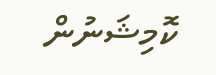ކޮމިޝަނުން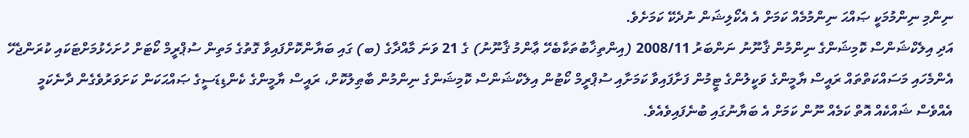ނިންމި ނިންމުމަކީ ޞައްޙަ ނިންމުމެއް ކަމަށް އެ އެކޯލިޝަން ނުދެކޭ ކަމަށެވެ.
އަދި އިލެކްޝަންސް ކޮމިޝަންގެ ނިންމުން ޤާނޫނު ނަންބަރު 2008/11 (އިންތިޚާބުތަކާބެހޭ ޢާންމު ޤާނޫނު) ގެ 21 ވަނަ މާއްދާގެ (ބ) ގައި ބަޔާންކޮށްފައިވާ ގޮތުގެ މަތިން ސުޕްރީމް ކޯޓަށް ހުށަހެޅުމަށްޓަކައި ކުރަންޖެހޭ އެންމެހައި މަސައްކަތްތައް ރައީސް ޔާމީންގެ ވަކީލުންގެ ޓީމުން ފަށާފައިވާ ކަމަށާއި ސުޕްރީމް ކޯޓުން އިލެކްޝަންސް ކޮމިޝަންގެ ނިންމުން ބާޠިލުކޮށް، ރައީސް ޔާމީންގެ ކެންޑިޑަސީގެ ޞައްޙަކަން ކަށަވަރުވެގެން ދާނެކަމީ އެއްވެސް ޝައްކެއް އޮތް ކަމެއް ނޫން ކަމަށް އެ ބަޔާނުގައި ބުނެފައިވެއެވެ.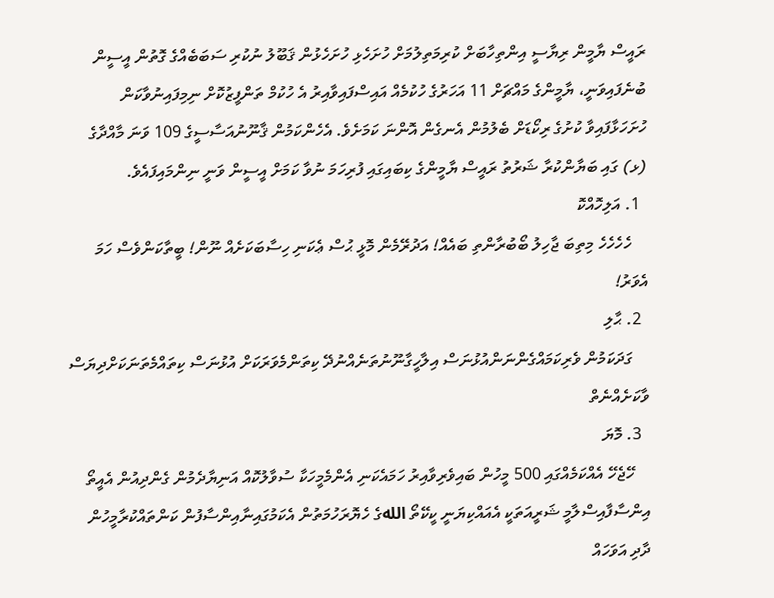ރައީސް ޔާމީން ރިޔާސީ އިންތިހާބަށް ކުރިމަތިލުމަށް ހުށަހެޅި ހުށަހެޅުން ޤަބޫލު ނުކުރި ސަބަބެއްގެ ގޮތުން އީސީން ބުނެފައިވަނީ، ޔާމީންގެ މައްޗަށް 11 އަހަރުގެ ހުކުމެއް އައިސްފައިވާއިރު އެ ހުކުމް ތަންފީޒުކޮށް ނިމިފައިނުވާކަން ހުށަހަޅާފައިވާ ކުށުގެ ރިކޯޑަށް ބެލުމުން އެނގެން އޮންނަ ކަމަށެވެ. އެހެންކަމުން ޤާނޫނުއަސާސީގެ 109 ވަނަ މާއްދާގެ (ޅ) ގައި ބަޔާންކުރާ ޝަރުތު ރައީސް ޔާމީންގެ ކިބައިގައި ފުރިހަމަ ނުވާ ކަމަށް އީސީން ވަނީ ނިންމައިފައެވެ.
  1. އަލިހޮއްކޮ
    ހެހެހެހެ މިތިބަ ޖާހިލު ބޯބުރާންތި ބައެއް! އަދުރޭމެން މޮޅީ ޙުސް ޢެކަނި ހިސާބަކަށެއް ނޫން! ބީތާކަންވެސް ހަމަ އެވަރު!
  2. ޙާލި
    ގަދަކަމުން ވެރިކަމައްގެންނަންއުޅުނަސް އިލާހީގާނޫނުތަނެއްނުދޭ ކިތަންމެވަރަކަށް އުޅުނަސް ކިތައްމެތަނަކަށްދިޔަސް ވާކަށެއްނެތް
  3. މޮޔަ
    ހޭޖެހޭ އެއްކަމެއްގައި 500 މީހުން ބައިވެރިވާއިރު ހަމައެކަނި އެންމެމީހަކާ ސުވާލުކޮއް އަނިޔާދެމުން ގެންދިއުން އެއީތޯ އިންސާފާއިސްލާމީ ޝަރީއަތަކީ އެއައްކިޔަނީ ކީކޭތޯ اللهގެ ހެޔޮރަހުމަތުން އެކަމުގައިނާއިންސާފުން ކަންތައްކުރާމީހުން ދާދި އަވަހައް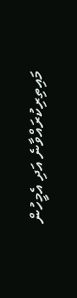މައިތިރިކުރައްވާނެ އަދި އެމީހުން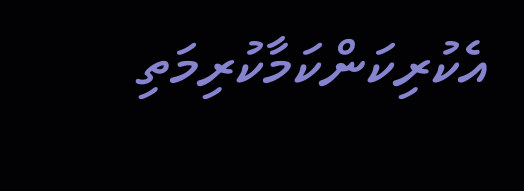އެކުރިކަންކަމާކުރިމަތި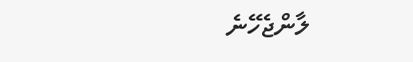ލާންޖެހޭނެ